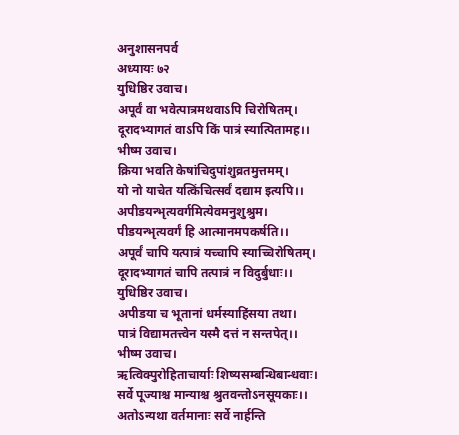अनुशासनपर्व
अध्यायः ७२
युधिष्ठिर उवाच।
अपूर्वं वा भवेत्पात्रमथवाऽपि चिरोषितम्।
दूरादभ्यागतं वाऽपि किं पात्रं स्यात्पितामह।।
भीष्म उवाच।
क्रिया भवति केषांचिदुपांशुव्रतमुत्तमम्।
यो नो याचेत यत्किंचित्सर्वं दद्याम इत्यपि।।
अपीडयन्भृत्यवर्गमित्येवमनुशुश्रुम।
पीडयन्भृत्यवर्गं हि आत्मानमपकर्षति।।
अपूर्वं चापि यत्पात्रं यच्चापि स्याच्चिरोषितम्।
दूरादभ्यागतं चापि तत्पात्रं न विदुर्बुधाः।।
युधिष्ठिर उवाच।
अपीडया च भूतानां धर्मस्याहिंसया तथा।
पात्रं विद्यामतत्त्वेन यस्मै दत्तं न सन्तपेत्।।
भीष्म उवाच।
ऋत्विक्पुरोहिताचार्याः शिष्यसम्बन्धिबान्धवाः।
सर्वे पूज्याश्च मान्याश्च श्रुतवन्तोऽनसूयकाः।।
अतोऽन्यथा वर्तमानाः सर्वे नार्हन्ति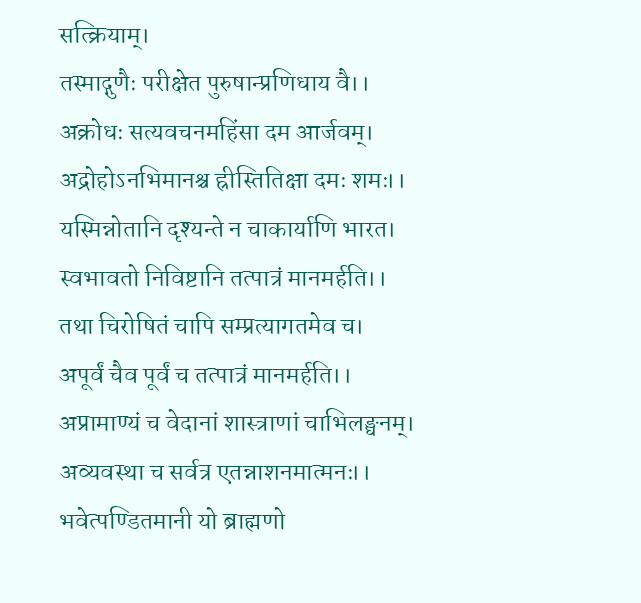सत्क्रियाम्।
तस्माद्गुणैः परीक्षेत पुरुषान्प्रणिधाय वै।।
अक्रोधः सत्यवचनमहिंसा दम आर्जवम्।
अद्रोहोऽनभिमानश्च ह्रीस्तितिक्षा दमः शमः।।
यस्मिन्नोतानि दृश्यन्ते न चाकार्याणि भारत।
स्वभावतो निविष्टानि तत्पात्रं मानमर्हति।।
तथा चिरोषितं चापि सम्प्रत्यागतमेव च।
अपूर्वं चैव पूर्वं च तत्पात्रं मानमर्हति।।
अप्रामाण्यं च वेदानां शास्त्राणां चाभिलङ्घनम्।
अव्यवस्था च सर्वत्र एतन्नाशनमात्मनः।।
भवेत्पण्डितमानी यो ब्राह्मणो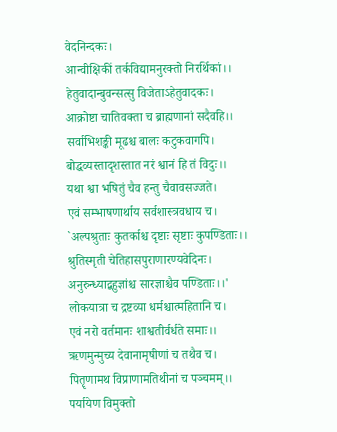वेदनिन्दकः।
आन्वीक्षिकीं तर्कविद्यामनुरक्तो निरर्थिकां।।
हेतुवादान्बुवन्सत्सु विजेताऽहेतुवादकः।
आक्रोष्टा चातिवक्ता च ब्राह्मणानां सदैवहि।।
सर्वाभिशङ्की मूढश्च बालः कटुकवागपि।
बोद्धव्यस्तादृशस्तात नरं श्वानं हि तं विदुः।।
यथा श्वा भषितुं चैव हन्तु चैवावसज्जते।
एवं सम्भाषणार्थाय सर्वशास्त्रवधाय च।
`अल्पश्रुताः कुतर्काश्च दृष्टाः सृष्टाः कुपण्डिताः।।
श्रुतिस्मृती चेतिहासपुराणारण्यवेदिनः।
अनुरुन्ध्याद्बहुज्ञांश्च सारज्ञाश्चैव पण्डिताः।।'
लोकयात्रा च द्रष्टव्या धर्मश्चात्महितानि च।
एवं नरो वर्तमानः शाश्वतीर्वर्धते समाः।।
ऋणमुन्मुच्य देवानामृषीणां च तथैव च।
पितॄणामथ विप्राणामतिथीनां च पञ्चमम्।।
पर्यायेण विमुक्तो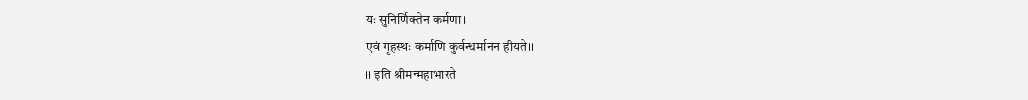यः सुनिर्णिक्तेन कर्मणा।
एवं गृहस्थः कर्माणि कुर्वन्धर्मानन हीयते।।
।। इति श्रीमन्महाभारते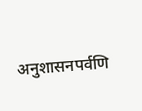अनुशासनपर्वणि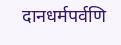दानधर्मपर्वणि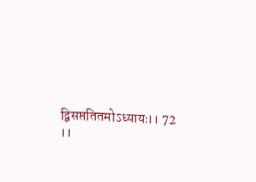द्विसप्ततितमोऽध्यायः।। 72 ।।